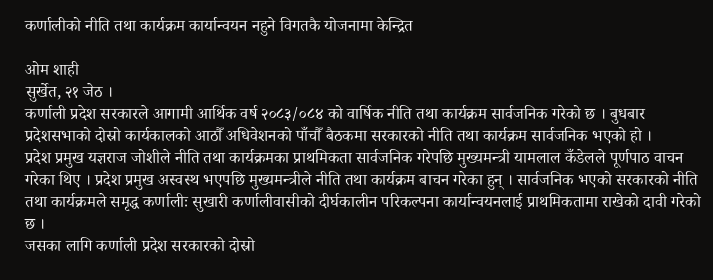कर्णालीको नीति तथा कार्यक्रम कार्यान्वयन नहुने विगतकै योजनामा केन्द्रित

ओम शाही
सुर्खेत, २१ जेठ ।
कर्णाली प्रदेश सरकारले आगामी आर्थिक वर्ष २०८३/०८४ को वार्षिक नीति तथा कार्यक्रम सार्वजनिक गरेको छ । बुधबार प्रदेशसभाको दोस्रो कार्यकालको आठौँ अधिवेशनको पाँचौँ बैठकमा सरकारको नीति तथा कार्यक्रम सार्वजनिक भएको हो ।
प्रदेश प्रमुख यज्ञराज जोशीले नीति तथा कार्यक्रमका प्राथमिकता सार्वजनिक गरेपछि मुख्यमन्त्री यामलाल कँडेलले पूर्णपाठ वाचन गरेका थिए । प्रदेश प्रमुख अस्वस्थ भएपछि मुख्यमन्त्रीले नीति तथा कार्यक्रम बाचन गरेका हुन् । सार्वजनिक भएको सरकारको नीति तथा कार्यक्रमले समृद्ध कर्णालीः सुखारी कर्णालीवासीको दीर्घकालीन परिकल्पना कार्यान्वयनलाई प्राथमिकतामा राखेको दावी गरेको छ ।
जसका लागि कर्णाली प्रदेश सरकारको दोस्रो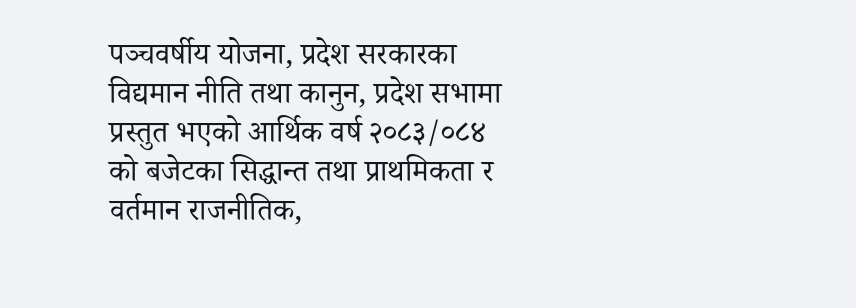पञ्चवर्षीय योजना, प्रदेश सरकारका विद्यमान नीति तथा कानुन, प्रदेश सभामा प्रस्तुत भएको आर्थिक वर्ष २०८३/०८४ को बजेटका सिद्धान्त तथा प्राथमिकता र वर्तमान राजनीतिक,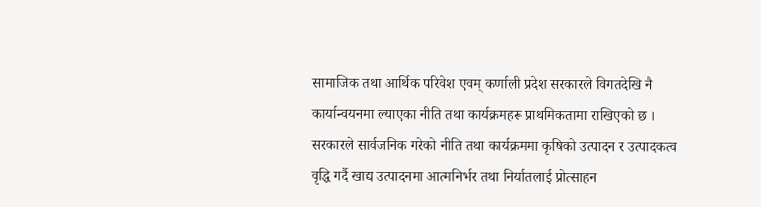सामाजिक तथा आर्थिक परिवेश एवम् कर्णाली प्रदेश सरकारले विगतदेखि नै कार्यान्वयनमा ल्याएका नीति तथा कार्यक्रमहरू प्राथमिकतामा राखिएको छ ।
सरकारले सार्वजनिक गरेको नीति तथा कार्यक्रममा कृषिको उत्पादन र उत्पादकत्व वृद्धि गर्दै खाद्य उत्पादनमा आत्मनिर्भर तथा निर्यातलाई प्रोत्साहन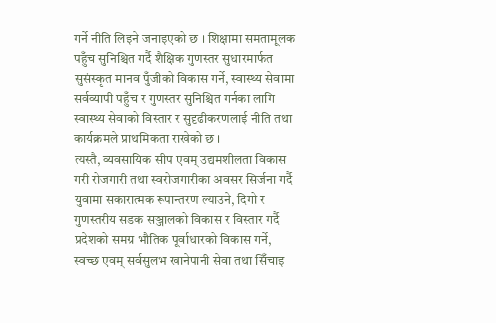गर्ने नीति लिइने जनाइएको छ । शिक्षामा समतामूलक पहुँच सुनिश्चित गर्दै शैक्षिक गुणस्तर सुधारमार्फत सुसंस्कृत मानव पुँजीको विकास गर्ने, स्वास्थ्य सेवामा सर्वव्यापी पहुँच र गुणस्तर सुनिश्चित गर्नका लागि स्वास्थ्य सेवाको विस्तार र सुदृढीकरणलाई नीति तथा कार्यक्रमले प्राथमिकता राखेको छ ।
त्यस्तै, व्यवसायिक सीप एवम् उद्यमशीलता विकास गरी रोजगारी तथा स्वरोजगारीका अवसर सिर्जना गर्दै युवामा सकारात्मक रूपान्तरण ल्याउने, दिगो र गुणस्तरीय सडक सञ्जालको विकास र विस्तार गर्दै प्रदेशको समग्र भौतिक पूर्वाधारको विकास गर्ने, स्वच्छ एवम् सर्वसुलभ खानेपानी सेवा तथा सिँचाइ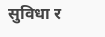सुविधा र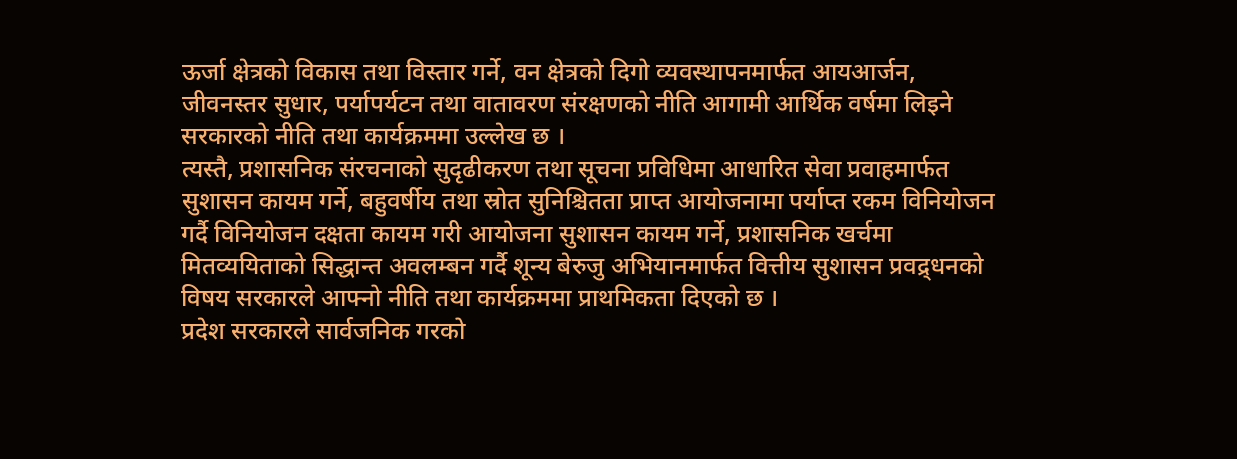ऊर्जा क्षेत्रको विकास तथा विस्तार गर्ने, वन क्षेत्रको दिगो व्यवस्थापनमार्फत आयआर्जन, जीवनस्तर सुधार, पर्यापर्यटन तथा वातावरण संरक्षणको नीति आगामी आर्थिक वर्षमा लिइने सरकारको नीति तथा कार्यक्रममा उल्लेख छ ।
त्यस्तै, प्रशासनिक संरचनाको सुदृढीकरण तथा सूचना प्रविधिमा आधारित सेवा प्रवाहमार्फत सुशासन कायम गर्ने, बहुवर्षीय तथा स्रोत सुनिश्चितता प्राप्त आयोजनामा पर्याप्त रकम विनियोजन गर्दै विनियोजन दक्षता कायम गरी आयोजना सुशासन कायम गर्ने, प्रशासनिक खर्चमा मितव्ययिताको सिद्धान्त अवलम्बन गर्दै शून्य बेरुजु अभियानमार्फत वित्तीय सुशासन प्रवद्र्धनको विषय सरकारले आफ्नो नीति तथा कार्यक्रममा प्राथमिकता दिएको छ ।
प्रदेश सरकारले सार्वजनिक गरको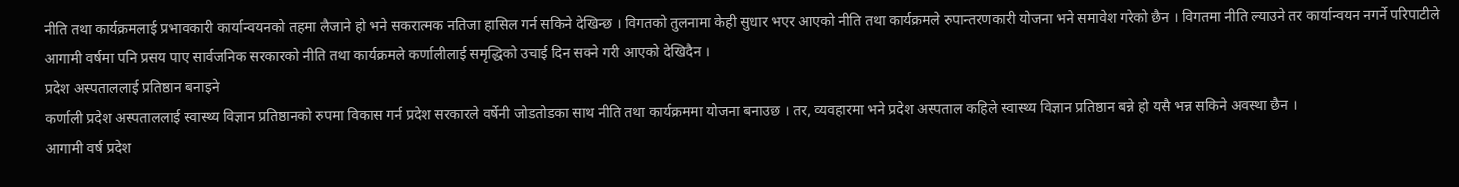नीति तथा कार्यक्रमलाई प्रभावकारी कार्यान्वयनको तहमा लैजाने हो भने सकरात्मक नतिजा हासिल गर्न सकिने देखिन्छ । विगतको तुलनामा केही सुधार भएर आएको नीति तथा कार्यक्रमले रुपान्तरणकारी योजना भने समावेश गरेको छैन । विगतमा नीति ल्याउने तर कार्यान्वयन नगर्ने परिपाटीले आगामी वर्षमा पनि प्रसय पाए सार्वजनिक सरकारको नीति तथा कार्यक्रमले कर्णालीलाई समृद्धिको उचाई दिन सक्ने गरी आएको देखिदैन ।
प्रदेश अस्पताललाई प्रतिष्ठान बनाइने
कर्णाली प्रदेश अस्पताललाई स्वास्थ्य विज्ञान प्रतिष्ठानको रुपमा विकास गर्न प्रदेश सरकारले वर्षेनी जोडतोडका साथ नीति तथा कार्यक्रममा योजना बनाउछ । तर, व्यवहारमा भने प्रदेश अस्पताल कहिले स्वास्थ्य विज्ञान प्रतिष्ठान बन्ने हो यसै भन्न सकिने अवस्था छैन ।
आगामी वर्ष प्रदेश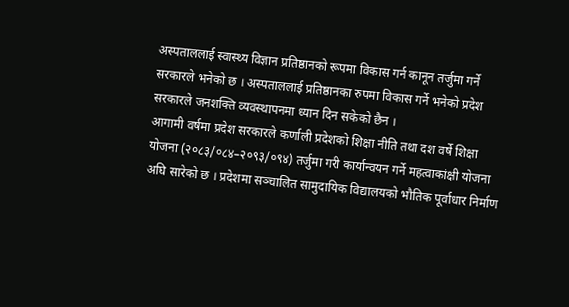अस्पताललाई स्वास्थ्य विज्ञान प्रतिष्ठानको रूपमा विकास गर्न कानून तर्जुमा गर्ने सरकारले भनेको छ । अस्पताललाई प्रतिष्ठानका रुपमा विकास गर्ने भनेको प्रदेश सरकारले जनशक्ति व्यवस्थापनमा ध्यान दिन सकेको छैन ।
आगामी वर्षमा प्रदेश सरकारले कर्णाली प्रदेशको शिक्षा नीति तथा दश वर्षे शिक्षा योजना (२०८३/०८४–२०९३/०९४) तर्जुमा गरी कार्यान्वयन गर्ने महत्वाकांक्षी योजना अघि सारेको छ । प्रदेशमा सञ्चालित सामुदायिक विद्यालयको भौतिक पूर्वाधार निर्माण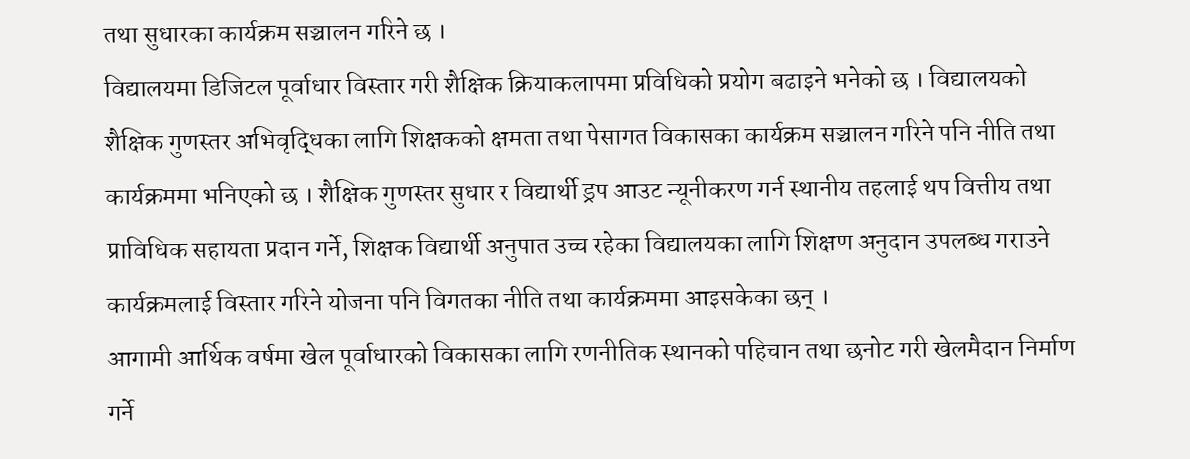तथा सुधारका कार्यक्रम सञ्चालन गरिने छ ।
विद्यालयमा डिजिटल पूर्वाधार विस्तार गरी शैक्षिक क्रियाकलापमा प्रविधिको प्रयोग बढाइने भनेको छ । विद्यालयको शैक्षिक गुणस्तर अभिवृद्धिका लागि शिक्षकको क्षमता तथा पेसागत विकासका कार्यक्रम सञ्चालन गरिने पनि नीति तथा कार्यक्रममा भनिएको छ । शैक्षिक गुणस्तर सुधार र विद्यार्थी ड्रप आउट न्यूनीकरण गर्न स्थानीय तहलाई थप वित्तीय तथा प्राविधिक सहायता प्रदान गर्ने, शिक्षक विद्यार्थी अनुपात उच्च रहेका विद्यालयका लागि शिक्षण अनुदान उपलब्ध गराउने कार्यक्रमलाई विस्तार गरिने योजना पनि विगतका नीति तथा कार्यक्रममा आइसकेका छन् ।
आगामी आर्थिक वर्षमा खेल पूर्वाधारको विकासका लागि रणनीतिक स्थानको पहिचान तथा छनोट गरी खेलमैदान निर्माण गर्ने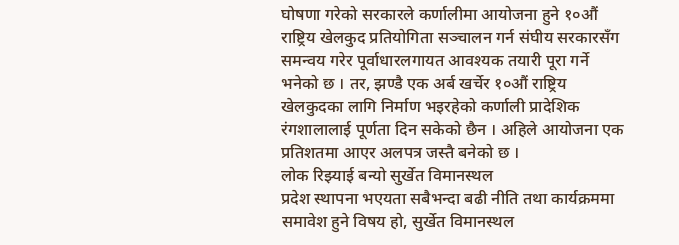घोषणा गरेको सरकारले कर्णालीमा आयोजना हुने १०औं राष्ट्रिय खेलकुद प्रतियोगिता सञ्चालन गर्न संघीय सरकारसँग समन्वय गरेर पूर्वाधारलगायत आवश्यक तयारी पूरा गर्ने भनेको छ । तर, झण्डै एक अर्ब खर्चेर १०औं राष्ट्रिय खेलकुदका लागि निर्माण भइरहेको कर्णाली प्रादेशिक रंगशालालाई पूर्णता दिन सकेको छैन । अहिले आयोजना एक प्रतिशतमा आएर अलपत्र जस्तै बनेको छ ।
लोक रिझ्याई बन्यो सुर्खेत विमानस्थल
प्रदेश स्थापना भएयता सबैभन्दा बढी नीति तथा कार्यक्रममा समावेश हुने विषय हो, सुर्खेत विमानस्थल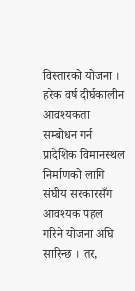विस्तारको योजना । हरेक वर्ष दीर्घकालीन आवश्यकता सम्बोधन गर्न प्रादेशिक विमानस्थल निर्माणको लागि संघीय सरकारसँग आवश्यक पहल गरिने योजना अघि सारिन्छ । तर,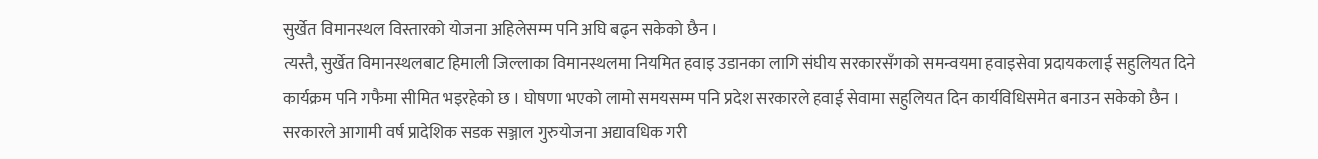सुर्खेत विमानस्थल विस्तारको योजना अहिलेसम्म पनि अघि बढ्न सकेको छैन ।
त्यस्तै, सुर्खेत विमानस्थलबाट हिमाली जिल्लाका विमानस्थलमा नियमित हवाइ उडानका लागि संघीय सरकारसँगको समन्वयमा हवाइसेवा प्रदायकलाई सहुलियत दिने कार्यक्रम पनि गफैमा सीमित भइरहेको छ । घोषणा भएको लामो समयसम्म पनि प्रदेश सरकारले हवाई सेवामा सहुलियत दिन कार्यविधिसमेत बनाउन सकेको छैन ।
सरकारले आगामी वर्ष प्रादेशिक सडक सञ्जाल गुरुयोजना अद्यावधिक गरी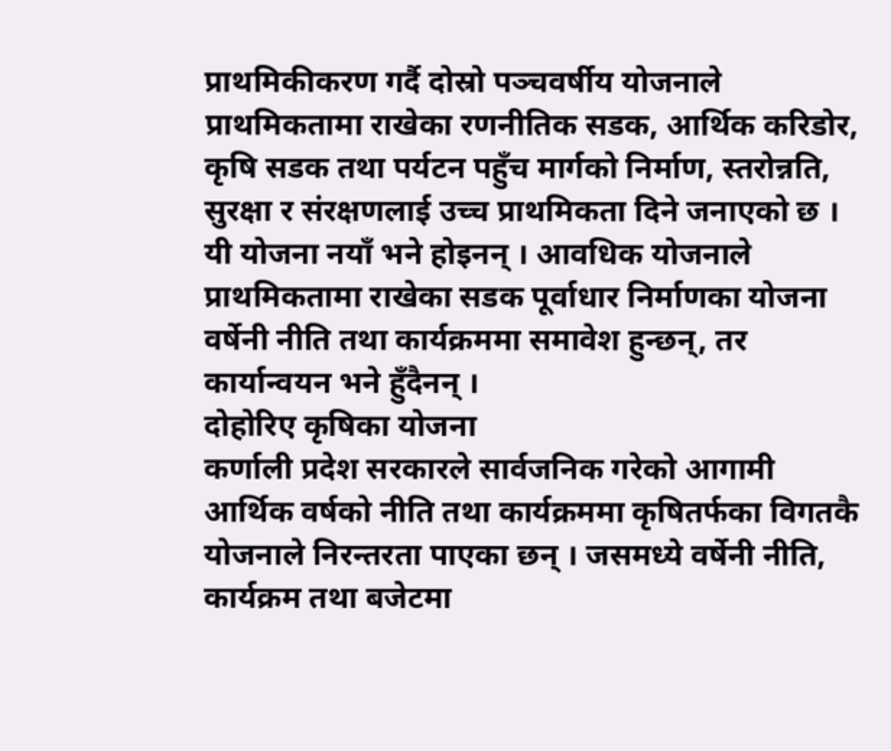प्राथमिकीकरण गर्दै दोस्रो पञ्चवर्षीय योजनाले प्राथमिकतामा राखेका रणनीतिक सडक, आर्थिक करिडोर, कृषि सडक तथा पर्यटन पहुँच मार्गको निर्माण, स्तरोन्नति, सुरक्षा र संरक्षणलाई उच्च प्राथमिकता दिने जनाएको छ । यी योजना नयाँ भने होइनन् । आवधिक योजनाले प्राथमिकतामा राखेका सडक पूर्वाधार निर्माणका योजना वर्षेनी नीति तथा कार्यक्रममा समावेश हुन्छन्, तर कार्यान्वयन भने हुँदैनन् ।
दोहोरिए कृषिका योजना
कर्णाली प्रदेश सरकारले सार्वजनिक गरेको आगामी आर्थिक वर्षको नीति तथा कार्यक्रममा कृषितर्फका विगतकै योजनाले निरन्तरता पाएका छन् । जसमध्ये वर्षेनी नीति, कार्यक्रम तथा बजेटमा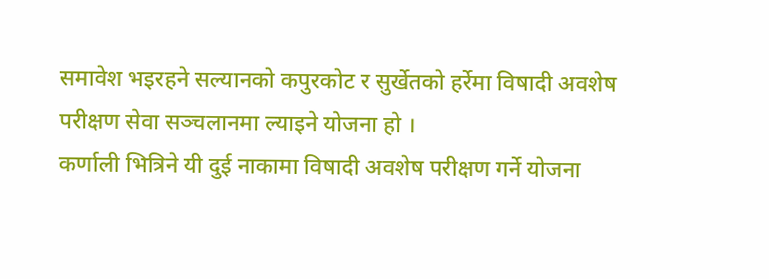समावेश भइरहने सल्यानको कपुरकोट र सुर्खेतको हर्रेमा विषादी अवशेष परीक्षण सेवा सञ्चलानमा ल्याइने योजना हो ।
कर्णाली भित्रिने यी दुई नाकामा विषादी अवशेष परीक्षण गर्ने योजना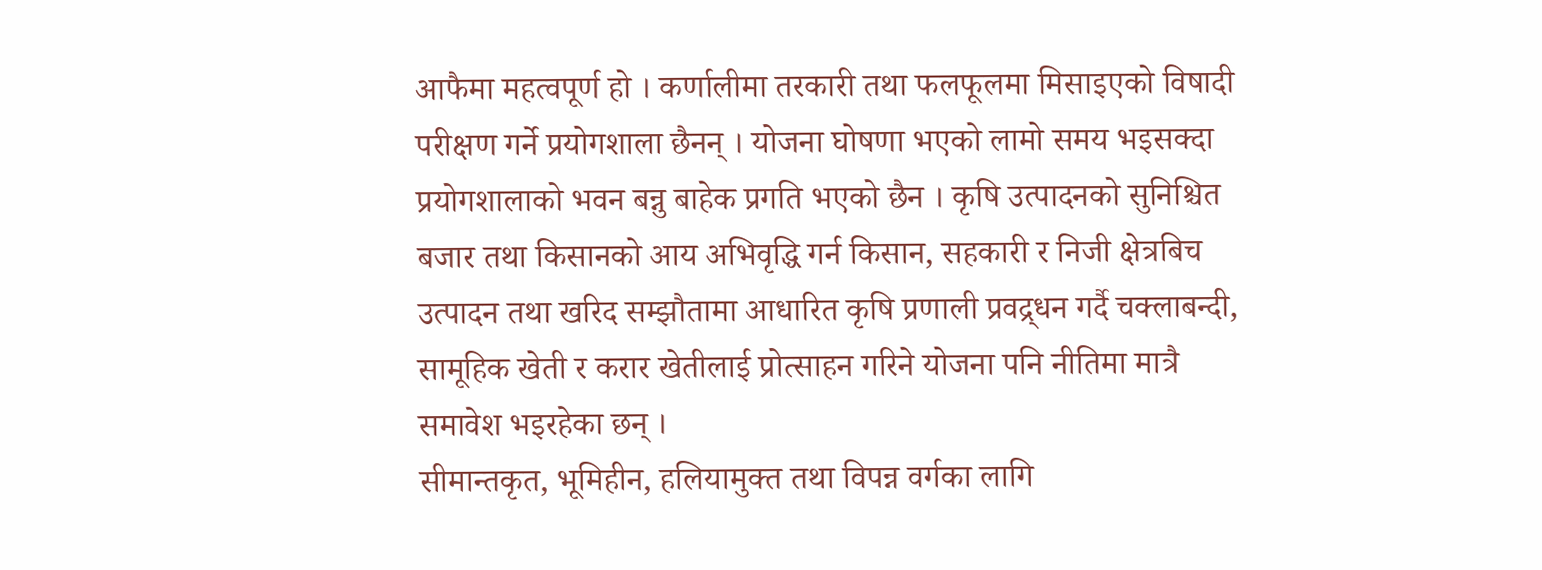आफैमा महत्वपूर्ण हो । कर्णालीमा तरकारी तथा फलफूलमा मिसाइएको विषादी परीक्षण गर्ने प्रयोगशाला छैनन् । योजना घोषणा भएको लामो समय भइसक्दा प्रयोगशालाको भवन बन्नु बाहेक प्रगति भएको छैन । कृषि उत्पादनको सुनिश्चित बजार तथा किसानको आय अभिवृद्धि गर्न किसान, सहकारी र निजी क्षेत्रबिच उत्पादन तथा खरिद सम्झौतामा आधारित कृषि प्रणाली प्रवद्र्धन गर्दै चक्लाबन्दी, सामूहिक खेती र करार खेतीलाई प्रोत्साहन गरिने योजना पनि नीतिमा मात्रै समावेश भइरहेका छन् ।
सीमान्तकृत, भूमिहीन, हलियामुक्त तथा विपन्न वर्गका लागि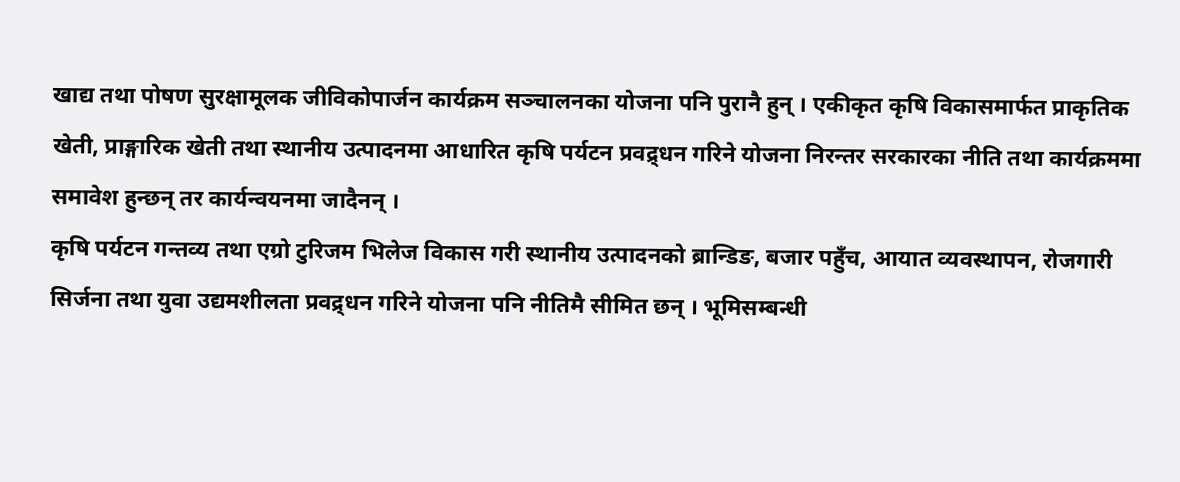खाद्य तथा पोषण सुरक्षामूलक जीविकोपार्जन कार्यक्रम सञ्चालनका योजना पनि पुरानै हुन् । एकीकृत कृषि विकासमार्फत प्राकृतिक खेती, प्राङ्गारिक खेती तथा स्थानीय उत्पादनमा आधारित कृषि पर्यटन प्रवद्र्धन गरिने योजना निरन्तर सरकारका नीति तथा कार्यक्रममा समावेश हुन्छन् तर कार्यन्वयनमा जादैनन् ।
कृषि पर्यटन गन्तव्य तथा एग्रो टुरिजम भिलेज विकास गरी स्थानीय उत्पादनको ब्रान्डिङ, बजार पहुँच, आयात व्यवस्थापन, रोजगारी सिर्जना तथा युवा उद्यमशीलता प्रवद्र्धन गरिने योजना पनि नीतिमै सीमित छन् । भूमिसम्बन्धी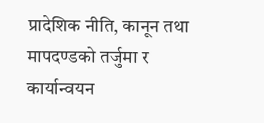प्रादेशिक नीति, कानून तथा मापदण्डको तर्जुमा र कार्यान्वयन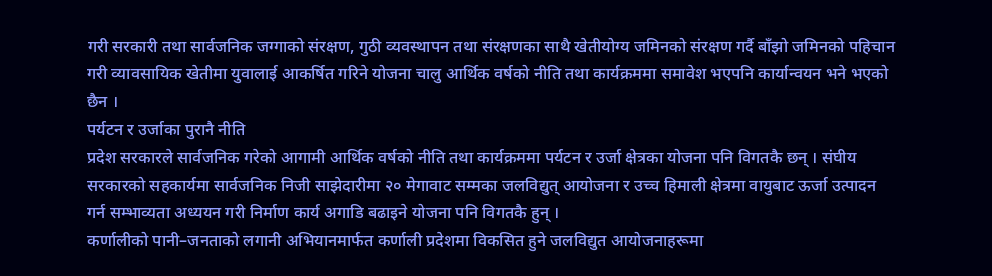गरी सरकारी तथा सार्वजनिक जग्गाको संरक्षण, गुठी व्यवस्थापन तथा संरक्षणका साथै खेतीयोग्य जमिनको संरक्षण गर्दै बाँझो जमिनको पहिचान गरी व्यावसायिक खेतीमा युवालाई आकर्षित गरिने योजना चालु आर्थिक वर्षको नीति तथा कार्यक्रममा समावेश भएपनि कार्यान्वयन भने भएको छैन ।
पर्यटन र उर्जाका पुरानै नीति
प्रदेश सरकारले सार्वजनिक गरेको आगामी आर्थिक वर्षको नीति तथा कार्यक्रममा पर्यटन र उर्जा क्षेत्रका योजना पनि विगतकै छन् । संघीय सरकारको सहकार्यमा सार्वजनिक निजी साझेदारीमा २० मेगावाट सम्मका जलविद्युत् आयोजना र उच्च हिमाली क्षेत्रमा वायुबाट ऊर्जा उत्पादन गर्न सम्भाव्यता अध्ययन गरी निर्माण कार्य अगाडि बढाइने योजना पनि विगतकै हुन् ।
कर्णालीको पानी–जनताको लगानी अभियानमार्फत कर्णाली प्रदेशमा विकसित हुने जलविद्युत आयोजनाहरूमा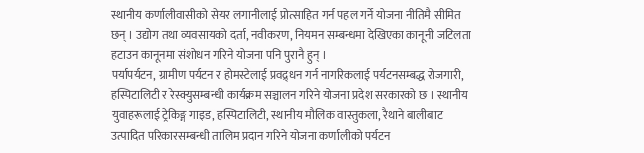स्थानीय कर्णालीवासीको सेयर लगानीलाई प्रोत्साहित गर्न पहल गर्ने योजना नीतिमै सीमित छन् । उद्योग तथा व्यवसायको दर्ता, नवीकरण, नियमन सम्बन्धमा देखिएका कानूनी जटिलता हटाउन कानूनमा संशोधन गरिने योजना पनि पुरानै हुन् ।
पर्यापर्यटन, ग्रामीण पर्यटन र होमस्टेलाई प्रवद्र्धन गर्न नागरिकलाई पर्यटनसम्बद्ध रोजगारी, हस्पिटालिटी र रेस्क्युसम्बन्धी कार्यक्रम सञ्चालन गरिने योजना प्रदेश सरकारको छ । स्थानीय युवाहरूलाई ट्रेकिङ्ग गाइड, हस्पिटालिटी, स्थानीय मौलिक वास्तुकला, रैथाने बालीबाट उत्पादित परिकारसम्बन्धी तालिम प्रदान गरिने योजना कर्णालीको पर्यटन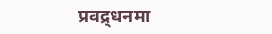प्रवद्र्धनमा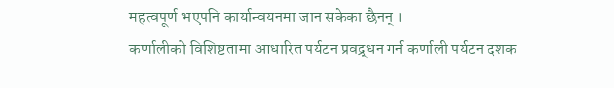महत्वपूर्ण भएपनि कार्यान्वयनमा जान सकेका छैनन् ।
कर्णालीको विशिष्टतामा आधारित पर्यटन प्रवद्र्धन गर्न कर्णाली पर्यटन दशक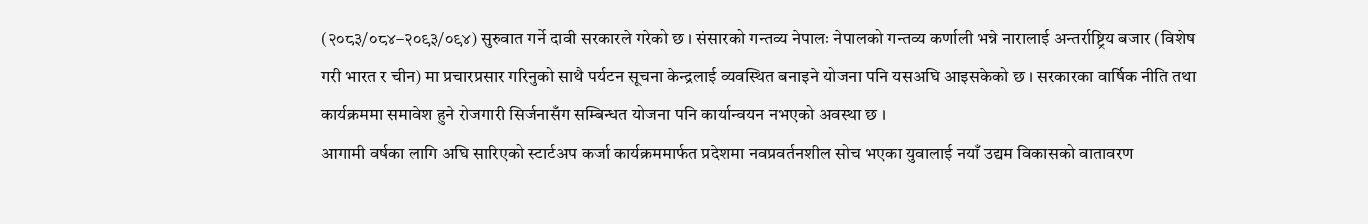(२०८३/०८४–२०९३/०९४) सुरुवात गर्ने दावी सरकारले गरेको छ । संसारको गन्तव्य नेपालः नेपालको गन्तव्य कर्णाली भन्ने नारालाई अन्तर्राष्ट्रिय बजार (विशेष गरी भारत र चीन) मा प्रचारप्रसार गरिनुको साथै पर्यटन सूचना केन्द्रलाई व्यवस्थित बनाइने योजना पनि यसअघि आइसकेको छ । सरकारका वार्षिक नीति तथा कार्यक्रममा समावेश हुने रोजगारी सिर्जनासँग सम्बिन्धत योजना पनि कार्यान्वयन नभएको अवस्था छ ।
आगामी वर्षका लागि अघि सारिएको स्टार्टअप कर्जा कार्यक्रममार्फत प्रदेशमा नवप्रवर्तनशील सोच भएका युवालाई नयाँ उद्यम विकासको वातावरण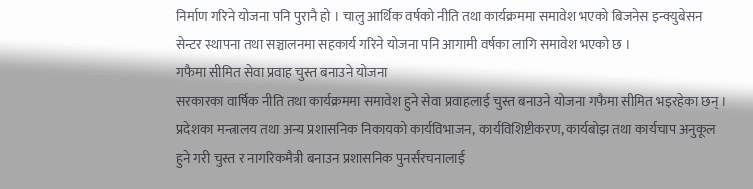निर्माण गरिने योजना पनि पुरानै हो । चालु आर्थिक वर्षको नीति तथा कार्यक्रममा समावेश भएको बिजनेस इन्क्युबेसन सेन्टर स्थापना तथा सञ्चालनमा सहकार्य गरिने योजना पनि आगामी वर्षका लागि समावेश भएको छ ।
गफैमा सीमित सेवा प्रवाह चुस्त बनाउने योजना
सरकारका वार्षिक नीति तथा कार्यक्रममा समावेश हुने सेवा प्रवाहलाई चुस्त बनाउने योजना गफैमा सीमित भइरहेका छन् । प्रदेशका मन्त्रालय तथा अन्य प्रशासनिक निकायको कार्यविभाजन, कार्यविशिष्टीकरण, कार्यबोझ तथा कार्यचाप अनुकूल हुने गरी चुस्त र नागरिकमैत्री बनाउन प्रशासनिक पुनर्संरचनालाई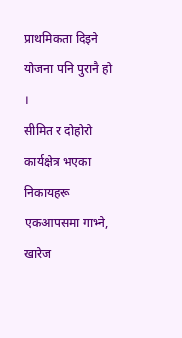प्राथमिकता दिइने योजना पनि पुरानै हो ।
सीमित र दोहोरो कार्यक्षेत्र भएका निकायहरू एकआपसमा गाभ्ने, खारेज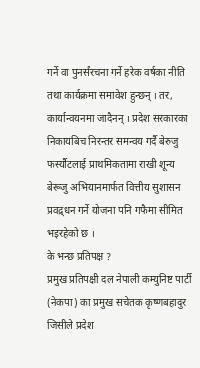गर्ने वा पुनर्संरचना गर्ने हरेक वर्षका नीति तथा कार्यक्रमा समावेश हुन्छन् । तर, कार्यान्वयनमा जादैनन् । प्रदेश सरकारका निकायबिच निरन्तर समन्वय गर्दै बेरुजु फर्स्यौटलाई प्राथमिकतामा राखी शून्य बेरूजु अभियानमार्फत वित्तीय सुशासन प्रवद्र्धन गर्ने योजना पनि गफैमा सीमित भइरहेको छ ।
के भन्छ प्रतिपक्ष ?
प्रमुख प्रतिपक्षी दल नेपाली कम्युनिष्ट पार्टी (नेकपा) का प्रमुख सचेतक कृष्णबहादुर जिसीले प्रदेश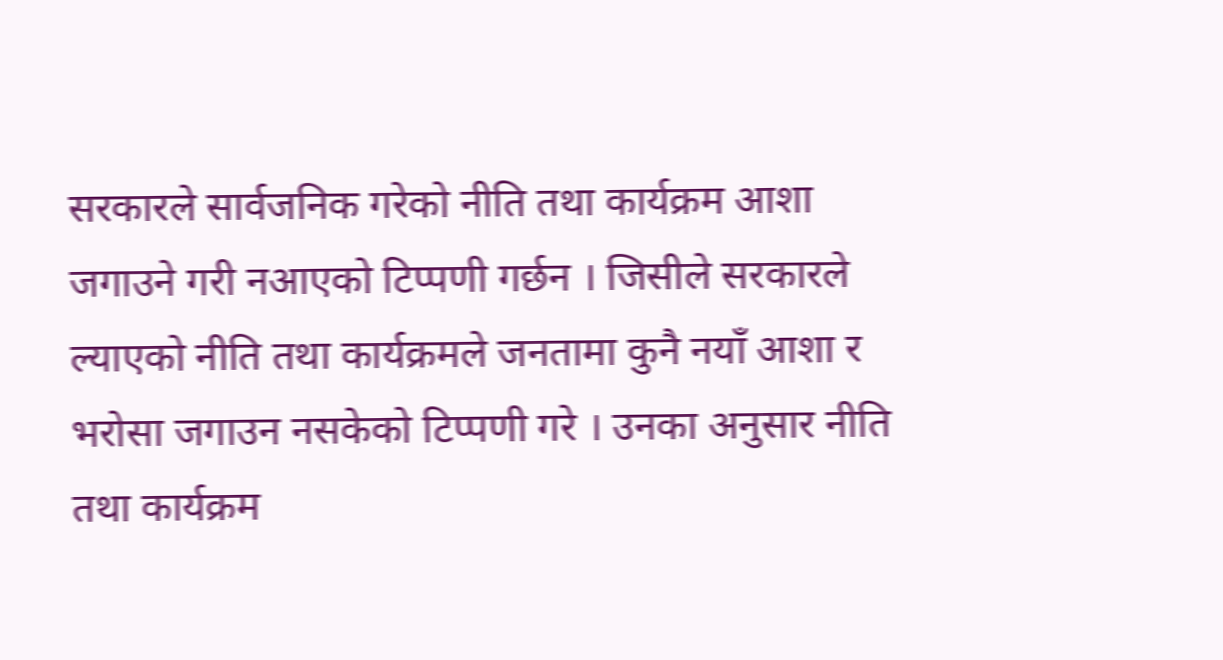सरकारले सार्वजनिक गरेको नीति तथा कार्यक्रम आशा जगाउने गरी नआएको टिप्पणी गर्छन । जिसीले सरकारले ल्याएको नीति तथा कार्यक्रमले जनतामा कुनै नयाँ आशा र भरोसा जगाउन नसकेको टिप्पणी गरे । उनका अनुसार नीति तथा कार्यक्रम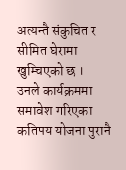अत्यन्तै संकुचित र सीमित घेरामा खुम्चिएको छ ।
उनले कार्यक्रममा समावेश गरिएका कतिपय योजना पुरानै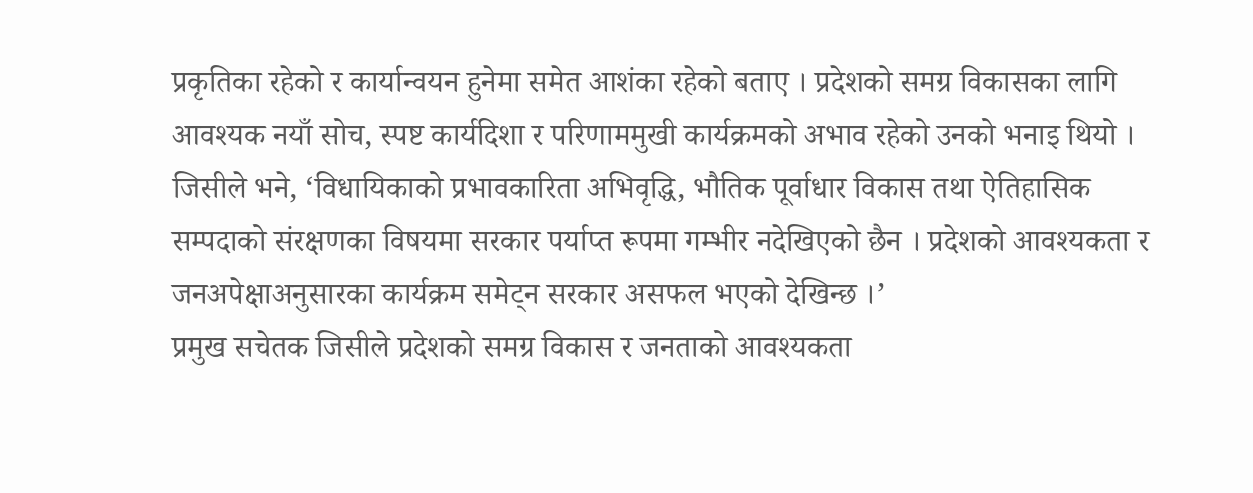प्रकृतिका रहेको र कार्यान्वयन हुनेमा समेत आशंका रहेको बताए । प्रदेशको समग्र विकासका लागि आवश्यक नयाँ सोच, स्पष्ट कार्यदिशा र परिणाममुखी कार्यक्रमको अभाव रहेको उनको भनाइ थियो ।
जिसीले भने, ‘विधायिकाको प्रभावकारिता अभिवृद्धि, भौतिक पूर्वाधार विकास तथा ऐतिहासिक सम्पदाको संरक्षणका विषयमा सरकार पर्याप्त रूपमा गम्भीर नदेखिएको छैन । प्रदेशको आवश्यकता र जनअपेक्षाअनुसारका कार्यक्रम समेट्न सरकार असफल भएको देखिन्छ ।’
प्रमुख सचेतक जिसीले प्रदेशको समग्र विकास र जनताको आवश्यकता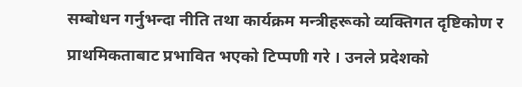सम्बोधन गर्नुभन्दा नीति तथा कार्यक्रम मन्त्रीहरूको व्यक्तिगत दृष्टिकोण र प्राथमिकताबाट प्रभावित भएको टिप्पणी गरे । उनले प्रदेशको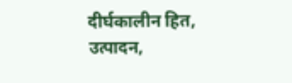दीर्घकालीन हित, उत्पादन,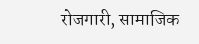रोजगारी, सामाजिक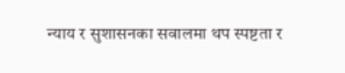न्याय र सुशासनका सवालमा थप स्पष्टता र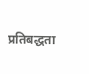प्रतिबद्धता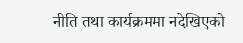नीति तथा कार्यक्रममा नदेखिएको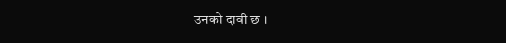उनको दावी छ ।